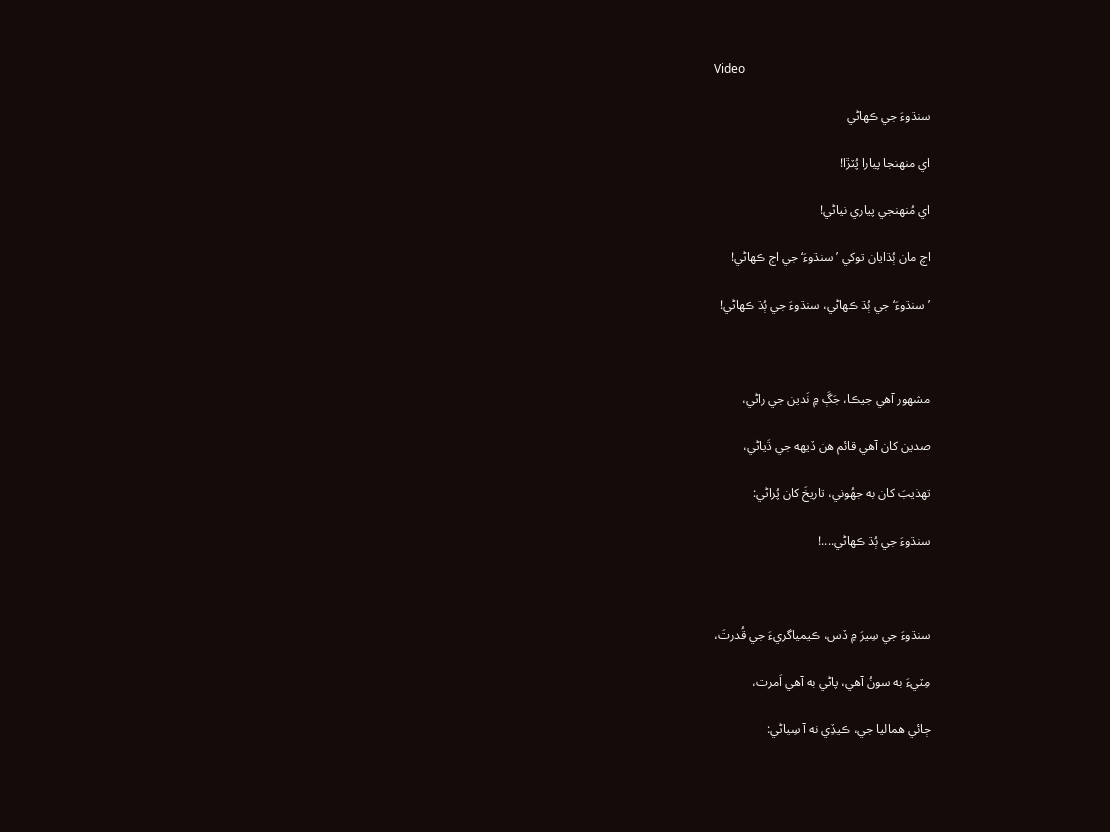Video

سنڌوءَ جي ڪهاڻي

اي منهنجا پيارا پُٽڙا!

اي مُنهنجي پياري نياڻي!

اچ مان ٻُڌايان توکي ’سنڌوءَ‘ جي اڄ ڪهاڻي!

’سنڌوءَ‘ جي ٻُڌ ڪهاڻي، سنڌوءَ جي ٻُڌ ڪهاڻي!



مشهور آهي جيڪا، جَڳَ ۾ نَدين جي راڻي،

صدين کان آهي قائم هن ڏيهه جي ڌَياڻي،

تهذيبَ کان به جهُوني، تاريخَ کان پُراڻي:

سنڌوءَ جي ٻُڌ ڪهاڻي....!



سنڌوءَ جي سِيرَ ۾ ڏس، ڪيمياگريءَ جي قُدرتَ،

مِٽيءَ به سونُ آهي، پاڻي به آهي اَمرت،

ڄائي هماليا جي، ڪيڏِي نه آ سِياڻي: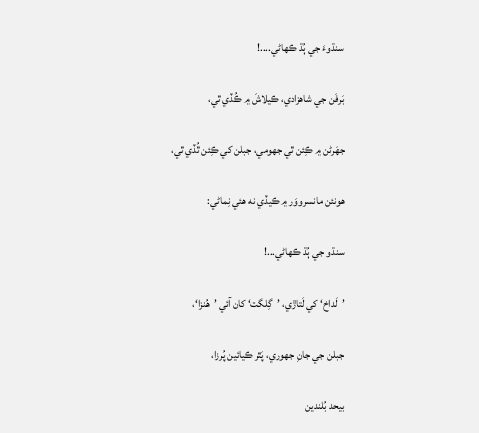سنڌوءَ جي ٻُڌ ڪهاڻي....!

بَرفَن جي شاهزادي، ڪيلاشَ ۾ ڪُڏي ٿي،

جهَرڻن ۾ ڪِئن ٿي جهومي، جبلن کي ڪِئن ٿُڏي ٿي،

هونئن مانسرووَر ۾ ڪيڏي نه هئي نِماڻي:

سنڌو جي ٻُڌ ڪهاڻي...!

’لَداخ‘ کي لَتاڙي، ’گِلگت‘ کان آئي ’هُنزا‘،

جبلن جي جانِ جهوري، پَٿر ڪيائين پُرزا،

بيحد بُلندين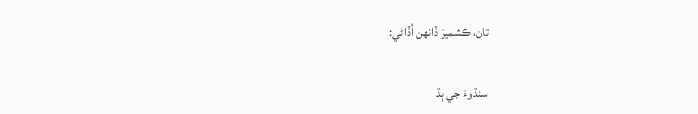تان، ڪشميرَ ڏانهن اُڏاڻي:

سنڌوءَ جي ٻڌ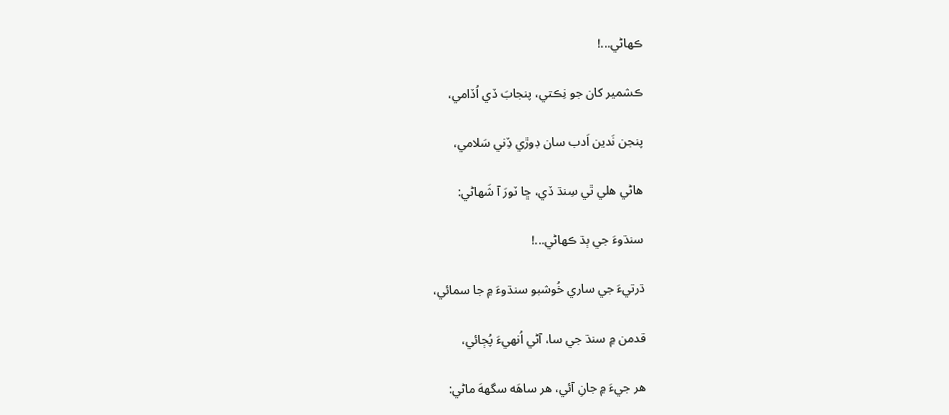ڪهاڻي...!

ڪشمير کان جو نِڪتي، پنجابَ ڏي اُڏامي،

پنجن نَدين اَدب سان ڊوڙي ڏِني سَلامي،

هاڻي هلي ٿي سِنڌ ڏي، ڇا ٽورَ آ شَهاڻي:

سنڌوءَ جي ٻڌ ڪهاڻي...!

ڌرتيءَ جي ساري خُوشبو سنڌوءَ ۾ جا سمائي،

قدمن ۾ سنڌ جي سا، آڻي اُنهيءَ پُڄائي،

هر جيءَ ۾ جانِ آئي، هر ساهَه سگههَ ماڻي: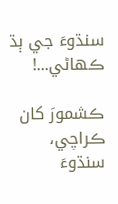سنڌوءَ جي ٻڌ ڪهاڻي...!

ڪشمورَ کان ڪراچي، سنڌوءَ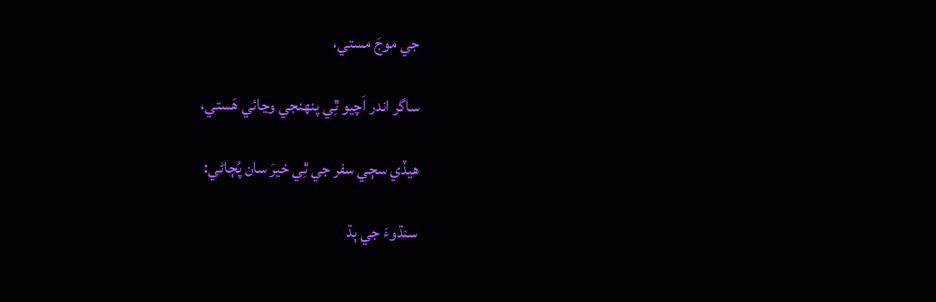جي موجَ مستي،

ساگر اندر اَچيو ٿِي پنهنجي وڃائي هَستي،

هيڏي سڄي سفر جي ٿِي خيرَ سان پُڄاڻي:

سنڌوءَ جي ٻڌ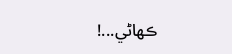ڪهاڻي...!